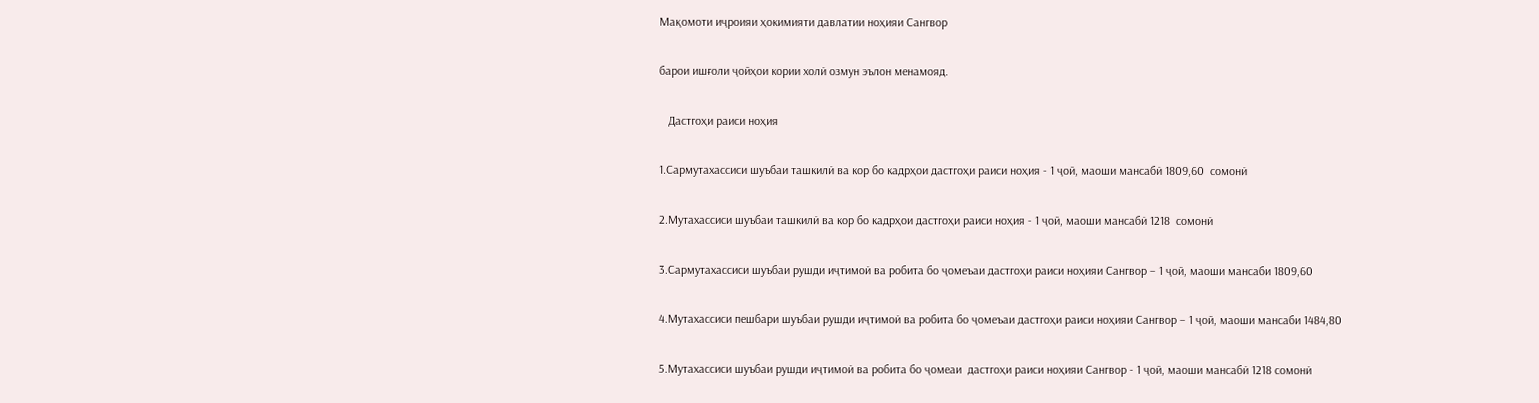Мақомоти иҷроияи ҳокимияти давлатии ноҳияи Сангвор

барои ишғоли ҷойҳои кории холӣ озмун эълон менамояд.

   Дастгоҳи раиси ноҳия

1.Сармутахассиси шуъбаи ташкилӣ ва кор бо кадрҳои дастгоҳи раиси ноҳия - 1 ҷой, маоши мансабӣ 1809,60  сомонӣ

2.Мутахассиси шуъбаи ташкилӣ ва кор бо кадрҳои дастгоҳи раиси ноҳия - 1 ҷой, маоши мансабӣ 1218  сомонӣ

3.Сармутахассиси шуъбаи рушди иҷтимоӣ ва робита бо ҷомеъаи дастгоҳи раиси ноҳияи Сангвор – 1 ҷой, маоши мансаби 1809,60

4.Мутахассиси пешбари шуъбаи рушди иҷтимоӣ ва робита бо ҷомеъаи дастгоҳи раиси ноҳияи Сангвор – 1 ҷой, маоши мансаби 1484,80

5.Мутахассиси шуъбаи рушди иҷтимоӣ ва робита бо ҷомеаи  дастгоҳи раиси ноҳияи Сангвор - 1 ҷой, маоши мансабӣ 1218 сомонӣ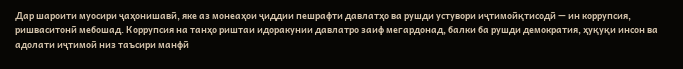Дар шароити муосири ҷаҳонишавӣ, яке аз монеаҳои ҷиддии пешрафти давлатҳо ва рушди устувори иҷтимоӣқтисодӣ — ин коррупсия, ришваситонӣ мебошад. Коррупсия на танҳо риштаи идоракунии давлатро заиф мегардонад, балки ба рушди демократия, ҳуқуқи инсон ва адолати иҷтимоӣ низ таъсири манфӣ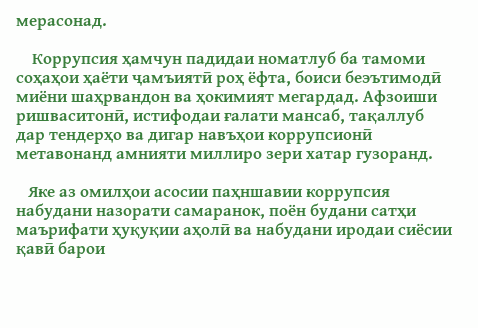мерасонад.

    Коррупсия ҳамчун падидаи номатлуб ба тамоми соҳаҳои ҳаёти ҷамъиятӣ роҳ ёфта, боиси беэътимодӣ миёни шаҳрвандон ва ҳокимият мегардад. Афзоиши ришваситонӣ, истифодаи ғалати мансаб, тақаллуб дар тендерҳо ва дигар навъҳои коррупсионӣ метавонанд амнияти миллиро зери хатар гузоранд.

   Яке аз омилҳои асосии паҳншавии коррупсия набудани назорати самаранок, поён будани сатҳи маърифати ҳуқуқии аҳолӣ ва набудани иродаи сиёсии қавӣ барои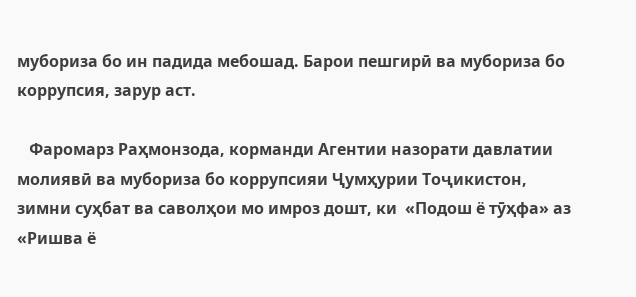мубориза бо ин падида мебошад. Барои пешгирӣ ва мубориза бо коррупсия, зарур аст.

   Фаромарз Раҳмонзода, корманди Агентии назорати давлатии молиявӣ ва мубориза бо коррупсияи Ҷумҳурии Тоҷикистон, зимни суҳбат ва саволҳои мо имроз дошт, ки  «Подош ё тӯҳфа» аз «Ришва ё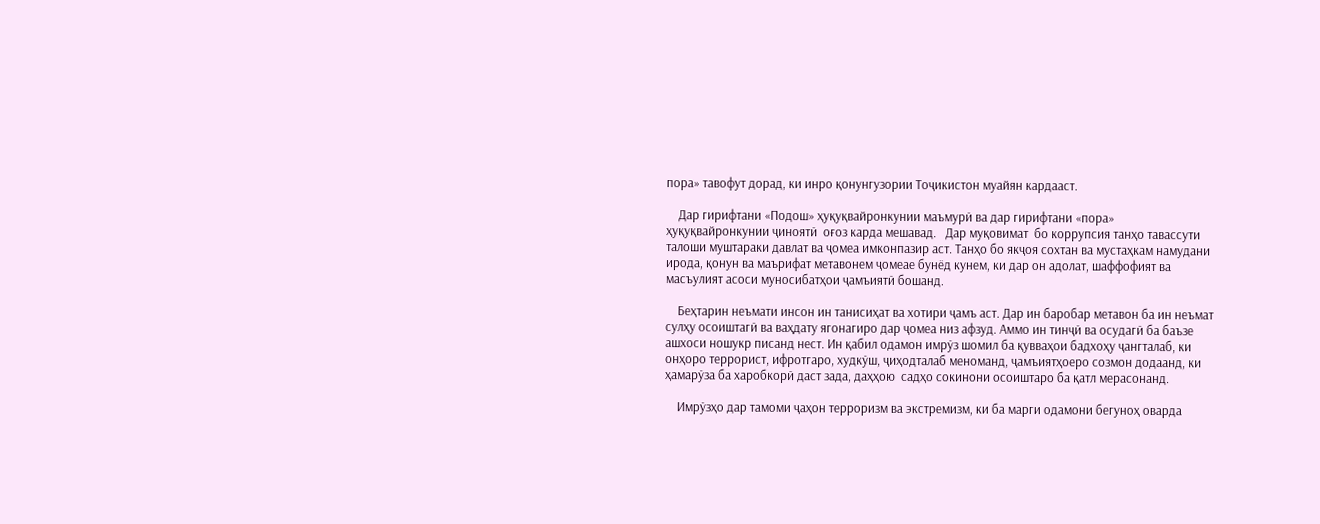пора» тавофут дорад, ки инро қонунгузории Тоҷикистон муайян кардааст.

    Дар гирифтани «Подош» ҳуқуқвайронкунии маъмурӣ ва дар гирифтани «пора» ҳуқуқвайронкунии ҷиноятӣ  оғоз карда мешавад.   Дар муқовимат  бо коррупсия танҳо тавассути талоши муштараки давлат ва ҷомеа имконпазир аст. Танҳо бо якҷоя сохтан ва мустаҳкам намудани  ирода, қонун ва маърифат метавонем ҷомеае бунёд кунем, ки дар он адолат, шаффофият ва масъулият асоси муносибатҳои ҷамъиятӣ бошанд.

    Беҳтарин неъмати инсон ин танисиҳат ва хотири ҷамъ аст. Дар ин баробар метавон ба ин неъмат сулҳу осоиштагӣ ва ваҳдату ягонагиро дар ҷомеа низ афзуд. Аммо ин тинҷӣ ва осудагӣ ба баъзе ашхоси ношукр писанд нест. Ин қабил одамон имрӯз шомил ба қувваҳои бадхоҳу ҷангталаб, ки онҳоро террорист, ифротгаро, худкӯш, ҷиҳодталаб меноманд, ҷамъиятҳоеро созмон додаанд, ки ҳамарӯза ба харобкорӣ даст зада, даҳҳою  садҳо сокинони осоиштаро ба қатл мерасонанд.

    Имрӯзҳо дар тамоми ҷаҳон терроризм ва экстремизм, ки ба марги одамони бегуноҳ оварда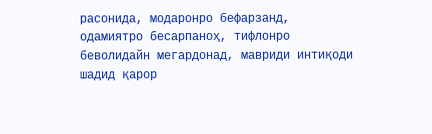расонида, модаронро бефарзанд, одамиятро бесарпаноҳ, тифлонро беволидайн мегардонад, мавриди интиқоди шадид қарор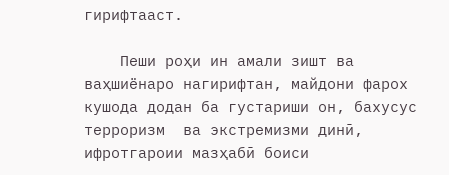гирифтааст.

    Пеши роҳи ин амали зишт ва ваҳшиёнаро нагирифтан, майдони фарох кушода додан ба густариши он, бахусус терроризм  ва экстремизми динӣ, ифротгароии мазҳабӣ боиси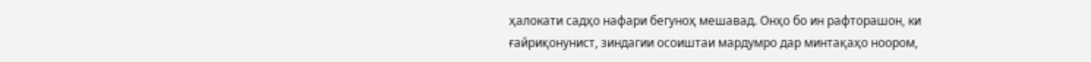ҳалокати садҳо нафари бегуноҳ мешавад. Онҳо бо ин рафторашон, ки ғайриқонунист, зиндагии осоиштаи мардумро дар минтақаҳо ноором,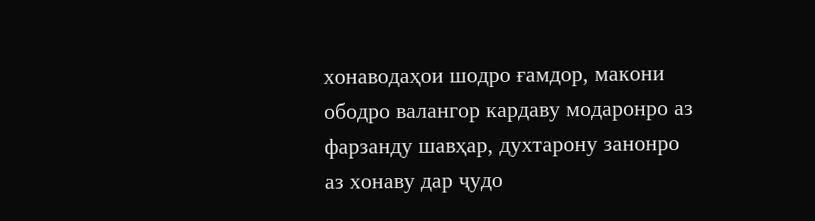хонаводаҳои шодро ғамдор, макони ободро валангор кардаву модаронро аз фарзанду шавҳар, духтарону занонро аз хонаву дар ҷудо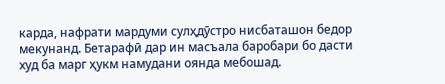карда, нафрати мардуми сулҳдӯстро нисбаташон бедор мекунанд. Бетарафӣ дар ин масъала баробари бо дасти  худ ба марг ҳукм намудани оянда мебошад.